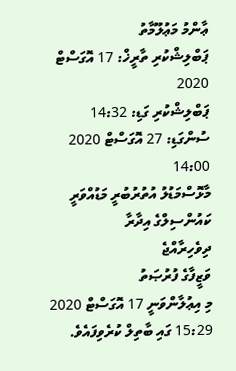ޢާންމު މަޢުލޫމާތު
ޕަބްލިޝްކުރި ތާރީޚް: 17 އޮގަސްޓް 2020
ޕަބްލިޝްކުރި ގަޑި: 14:32
ސުންގަޑި: 27 އޮގަސްޓް 2020 14:00
މާޅޮސްމަޑުލު އުތުރުބުރީ މަޑުއްވަރީ ކައުންސިލްގެ އިދާރާ
ދިވެހިރާއްޖެ
ވަޒީފާގެ ފުރުޞަތު
މި އިޢުލާންވަނީ 17 އޮގަސްޓް 2020 15:29 ގައި ބާތިލް ކުރެވިފައެވެ.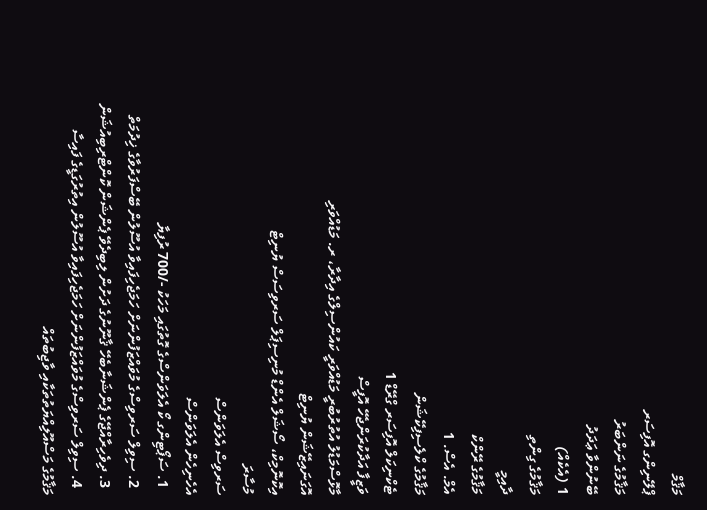މަޤާމް
ޕްލޭނިންގ އޮފިސަރ
މަޤާމުގެ ނަންބަރު
ބޭނުންވާ ޢަދަދު
1 (އެކެއް)
މަޤާމުގެ ގިންތި
ދާއިމީ
މަޤާމުގެ ރޭންކް
އެމް. އެސް. 1
މަޤާމުގެ ކްލެސިފިކޭޝަން
ޓެކްނިކަލް އޮފިސަރ ގްރޭޑް 1
ވަޒީފާ އަދާކުރަންޖެހޭ އޮފީސް
މާޅޮސްމަޑުލު އުތުރުބުރީ މަޑުއްވަރީ ކައުންސިލްގެ އިދާރާ، ރ. މަޑުއްވަރި
އޮގަނައިޒޭޝަން ޔުނިޓް
އިކޮނޮމިކް، ސޯޝަލް އެންޑް މުނިސިޕަލް ސަރވިސަސް ޔުނިޓް
މުސާރަ
ސަރވިސް އެލަވަންސް
އެހެނިހެން އެލަވަންސް
  1. ސަޕޯޓިންގ ކޯ އެލަވަންސްގެ ގޮތުގައި މަހަކު -/700 ރުފިޔާ
  2. ސިވިލް ސަރވިސްގެ މުވައްޒަފުންނަށް ހަމަޖެހިފައިވާ އުސޫލުން ބޭސްފަރުވާގެ ޚިދުމަތް
  3. ދިވެހިރާއްޖޭގެ ޕެންޝަނާބެހޭ ޤާނޫނުގެ ދަށުން ލިބިދެވޭ ޕެންޝަން ކޮންޓްރިބިއުޝަން
  4. ސިވިލް ސަރވިސްގެ މުވައްޒަފުންނަށް ހަމަޖެހިފައިވާ އުސޫލުން އިތުރުގަޑީގެ ފައިސާ
މަޤާމުގެ މަސްއޫލިއްޔަތުތަކާއި ވާޖިބުތައް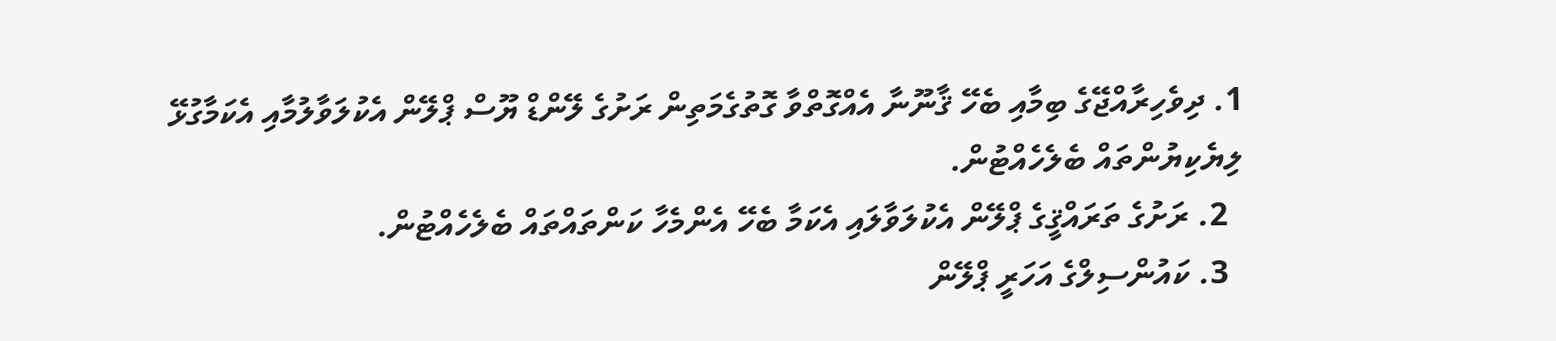1. ދިވެހިރާއްޖޭގެ ބިމާއި ބެހޭ ޤާނޫނާ އެއްގޮތްވާ ގޮތުގެމަތިން ރަށުގެ ލޭންޑް ޔޫސް ޕްލޭން އެކުލަވާލުމާއި އެކަމާގުޅޭ ލިޔެކިޔުންތައް ބެލެހެއްޓުން.
  2. ރަށުގެ ތަރައްޤީގެ ޕްލޭން އެކުލަވާލައި އެކަމާ ބެހޭ އެންމެހާ ކަންތައްތައް ބެލެހެއްޓުން.
  3. ކައުންސިލްގެ އަހަރީ ޕްލޭން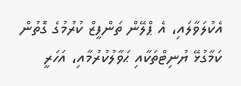އެކުލަވާލައި، އެ ޕްލޭން ތަންފީޒް ކުރުމުގެ ގޮތުން ކަމާގުޅޭ ޔުނިޓްތަކާއި ޙަވާލުކުރުމާއި، އަހަރީ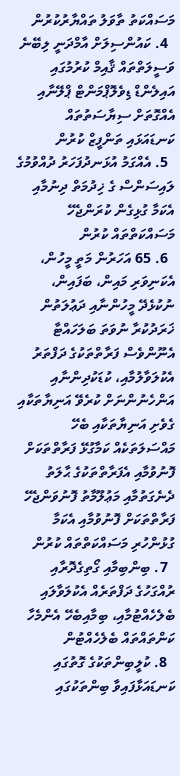މަސައްކަތު ތާވަލު ތައްޔާރުކުރުން
  4. ކައުންސިލަށް އާމްދަނީ ލިބޭނެ ވަސީލަތްތައް ޤާއިމް ކުރުމުގައި އައިލެންޑް ޑިވެލޮޕްމަންޓް ޕްލޭނާއި އެއްގޮތަށް ސިޔާސަތުތައް ކަނޑައަޅައި ތަންފީޒް ކުރުން
  5. އެއްގަމު އުޅަނދުފަހަރު ދުއްވުމުގެ ލައިސަންސް ގެ ޚިދުމަތް ދިނުމާއި އެކަމާ ގުޅިގެން ކުރަންޖެހޭ މަސައްކަތްތައް ކުރުން
  6. 65 އަހަރުން މަތީ މީހުން، އެކަނިވަރި މައިން، ބަފައިން، ނުކުޅެދޭ މީހުންނާއި ދަޢުލަތުން ޚަރަދުކުރާ ނުވަތަ ބަލަހައްޓާ އެނޫންވެސް ފަރާތްތަކުގެ ދަފްތަރު އެކުލަވާލުމާއި، ކުޑަކުދިންނާއި އަންހެނުންނަށް ކުރެވޭ އަނިޔާތަކާއި ގެވެށި އަނިޔާތަކާއި ބެހޭ މައްސަލަތަކެއް ކަމާގުޅޭ ފަރާތްތަކަށް ފޮނުވުމާއި އެފަރާތްތަކުގެ ޙާލަތު ދެނެގަތުމާއި މަޢުލޫމާތު ފޮނުވަންޖެހޭ ފަރާތްތަކަށް ފޮނުވުމާއި އެކަމާ ގުޅުންހުރި މަސައްކަތްތައް ކުރުން
  7. ބިންބިމާއި ގޯތިގެދޮރާއި ރުއްގަހުގެ ދަފްތަރެއް އެކުލަވާލައި ބެލެހެއްޓުމާއި، ބިމާއިބެހޭ އެންމެހާ ކަންތައްތައް ބެލެހެއްޓުން
  8. ކުލީބިންތަކުގެ ގޮތުގައި ކަނޑައަޅާފައިވާ ބިންތަކުގައި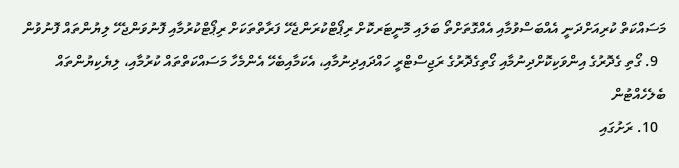މަސައްކަތް ކުރިއަށްދަނީ އެއްބަސްވުމާއި އެއްގޮތަށްތޯ ބަލައި މޮނީޓަރކޮށް ރިޕޯޓްކުރަންޖެހޭ ފަރާތްތަކަށް ރިޕޯޓްކުރުމާއި ފޮނުވަންޖެހޭ ލިޔުންތައް ފޮނުވުން
  9. ގޯތި ގެދޮރުގެ އިންވަކިކޮށްދިނުމާއި ގޯތިގެދޮރުގެ ރަޖިސްޓްރީ ހައްދައިދިނުމާއި، އެކަމާއިބެހޭ އެންމެހާ މަސައްކަތްތައް ކުރުމާއި، ލިޔެކިޔުންތައް ބެލެހެއްޓުން
  10. ރަށުގައި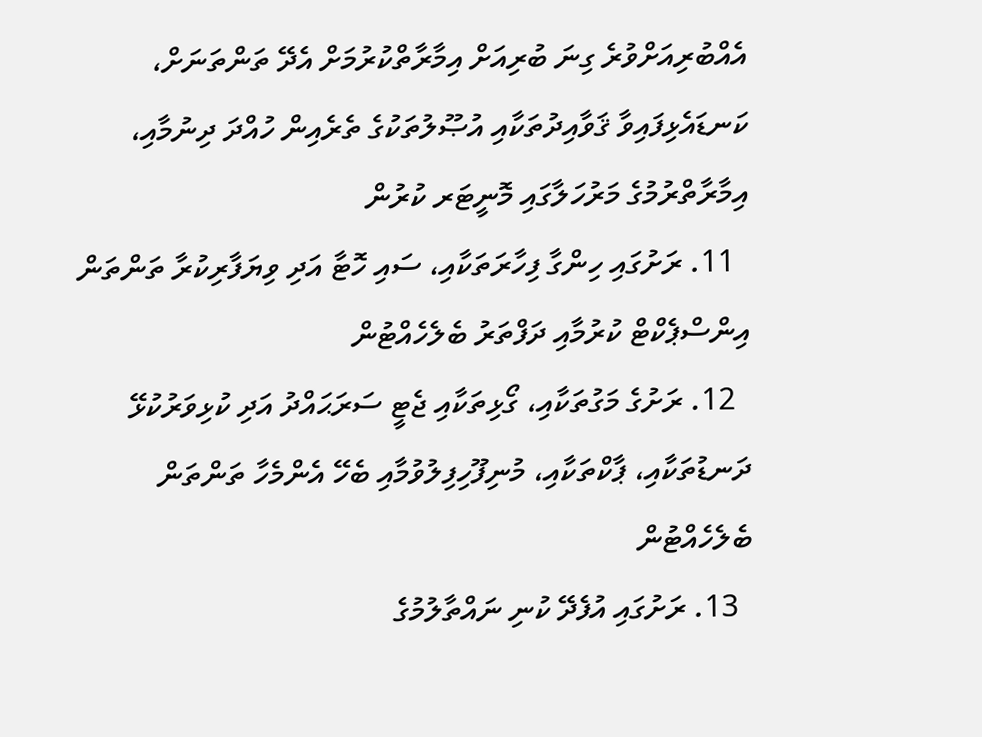އެއްބުރިއަށްވުރެ ގިނަ ބުރިއަށް އިމާރާތްކުރުމަށް އެދޭ ތަންތަނަށް، ކަނޑައެޅިފައިވާ ޤަވާއިދުތަކާއި އުޞޫލުތަކުގެ ތެރެއިން ހުއްދަ ދިނުމާއި، އިމާރާތްރުމުގެ މަރުހަލާގައި މޮނީޓަރ ކުރުން
  11. ރަށުގައި ހިންގާ ފިހާރަތަކާއި، ސައި ހޮޓާ އަދި ވިޔަފާރިކުރާ ތަންތަން އިންސްޕެކްޓް ކުރުމާއި ދަފްތަރު ބެލެހެއްޓުން
  12. ރަށުގެ މަގުތަކާއި، ގޯޅިތަކާއި ޖެޓީ ސަރަޙައްދު އަދި ކުޅިވަރުކުޅޭ ދަނޑުތަކާއި، ޕާކްތަކާއި، މުނިފޫހިފިލުވުމާއި ބެހޭ އެންމެހާ ތަންތަން ބެލެހެއްޓުން
  13. ރަށުގައި އުފެދޭ ކުނި ނައްތާލުމުގެ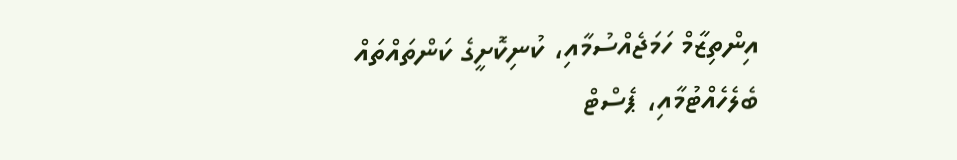އިންތިޒާމް ހަމަޖެއްސުމާއި، ކުނިކޮށީގެ ކަންތައްތައް ބެލެހެއްޓުމާއި، ޕެސްޓް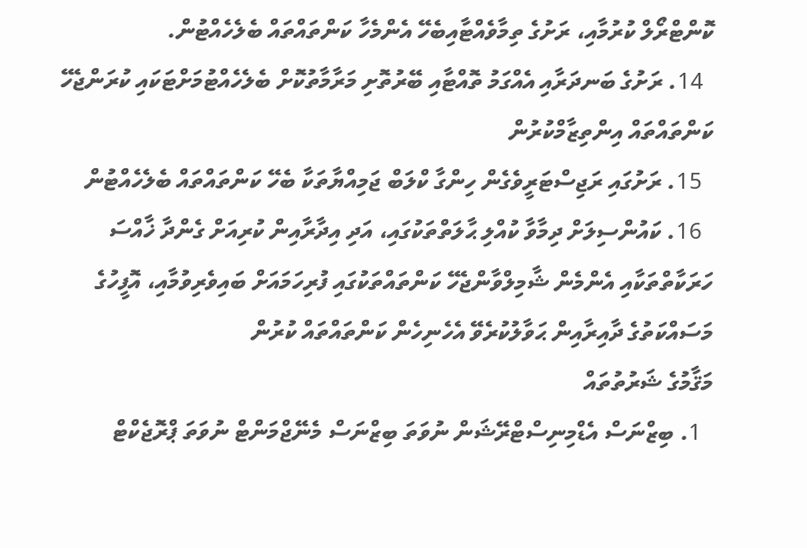ކޮންޓްރޯލް ކުރުމާއި، ރަށުގެ ތިމާވެއްޓާއިބެހޭ އެންމެހާ ކަންތައްތައް ބެލެހެއްޓުން.
  14. ރަށުގެ ބަނދަރާއި އެއްގަމު ތޮއްޓާއި ބޭރުތޮށި މަރާމާތުކޮށް ބެލެހެއްޓުމަށްޓަކައި ކުރަންޖެހޭ ކަންތައްތައް އިންތިޒާމްކުރުން
  15. ރަށުގައި ރަޖިސްޓަރީވެގެން ހިންގާ ކްލަބް ޖަމިއްޔާތަކާ ބެހޭ ކަންތައްތައް ބެލެހެއްޓުން
  16. ކައުންސިލަށް ދިމާވާ ކުއްލި ޙާލަތްތަކުގައި، އަދި އިދާރާއިން ކުރިއަށް ގެންދާ ޚާއްސަ ހަރަކާތްތަކާއި އެންމެން ޝާމިލްވާންޖެހޭ ކަންތައްތަކުގައި ފުރިހަމައަށް ބައިވެރިވުމާއި، އޮފީހުގެ މަސައްކަތުގެ ދާއިރާއިން ޙަވާލުކުރެވޭ އެހެނިހެން ކަންތައްތައް ކުރުން
މަޤާމުގެ ޝަރުތުތައް
  1. ބިޒްނަސް އެޑްމިނިސްޓްރޭޝަން ނުވަތަ ބިޒްނަސް މެނޭޖްމަންޓް ނުވަތަ ޕްރޮޖެކްޓް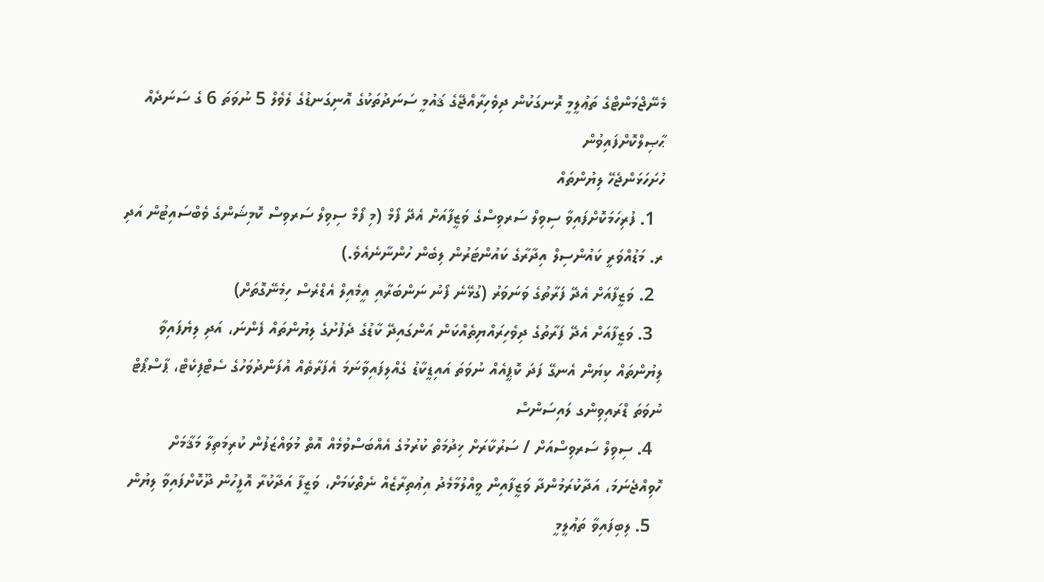މެނޭޖްމަންޓްގެ ތަޢުލީމީ ރޮނގަކުން ދިވެހިރާއްޖޭގެ ޤައުމީ ސަނަދުތަކުގެ އޮނިގަނޑުގެ ލެވެލް 5 ނުވަތަ 6 ގެ ސަނަދެއް ޙާޞިލްކޮށްފައިވުން
ހުށަހަޅަންޖެހޭ ލިޔުންތައް
  1. ފުރިހަމަކޮށްފައިވާ ސިވިލް ސަރވިސްގެ ވަޒީފާއަށް އެދޭ ފޯމް (މި ފޯމް ސިވިލް ސަރވިސް ކޮމިޝަންގެ ވެބްސައިޓުން އަދި ރ. މަޑުއްވަރީ ކައުންސިލް އިދާރާގެ ކައުންޓަރުން ލިބެން ހުންނާނެއެވެ.)
  2. ވަޒީފާއަށް އެދޭ ފަރާތުގެ ވަނަވަރު (ގުޅޭނެ ފޯނު ނަންބަރާއި އީމެއިލް އެޑްރެސް ހިމެނޭގޮތަށް)
  3. ވަޒީފާއަށް އެދޭ ފަރާތުގެ ދިވެހިރައްޔިތެއްކަން އަންގައިދޭ ކާޑުގެ ދެފުށުގެ ލިޔުންތައް ފެންނަ، އަދި ލިޔެފައިވާ ލިޔުންތައް ކިޔަން އެނގޭ ފަދަ ކޮޕީއެއް ނުވަތަ އައިޑީކާޑު ގެއްލިފައިވާނަމަ އެފަރާތެއް އުފަންދުވަހުގެ ސެޓްފިކެޓް، ޕާސްޕޯޓް ނުވަތަ ޑްރައިވިންގ ލައިސަންސް
  4. ސިވިލް ސަރވިސްއަށް / ސަރުކާރަށް ޚިދުމަތް ކުރުމުގެ އެއްބަސްވުމެއް އޮތް މުވައްޒަފުން ކުރިމަތިލާ މަޤާމަށް ހޮވިއްޖެނަމަ، އަދާކުރަމުންދާ ވަޒީފާއިން ވީއްލުމާމެދު އިޢުތިރާޒެއް ނެތްކަމަށް، ވަޒީފާ އަދާކުރާ އޮފީހުން ދޫކޮށްފައިވާ ލިޔުން
  5. ލިބިފައިވާ ތަޢުލީމީ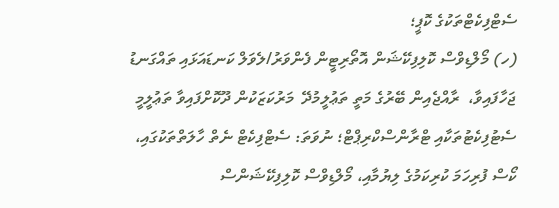ސެޓްފިކެޓްތަކުގެ ކޮޕީ؛
(ހ) މޯލްޑިވްސް ކޮލިފިކޭޝަން އޮތޯރިޓީން ފެންވަރު/ލެވަލް ކަނޑައަޅައި ތައްގަނޑު ޖަހާފައިވާ،  ރާއްޖެއިން ބޭރުގެ މަތީ ތަޢުލީމުދޭ  މަރުކަޒަކުން ދޫކޮށްފައިވާ ތަޢުލީމީ ސެޓުފިކެޓުތަކާއި ޓްރާންސްކްރިޕްޓް؛ ނުވަތަ: ސެޓްފިކެޓް ނެތް ހާލަތްތަކުގައި، ކޯސް ފުރިހަމަ ކުރިކަމުގެ ލިޔުމާއި، މޯލްޑިވްސް ކޮލިފިކޭޝަންސް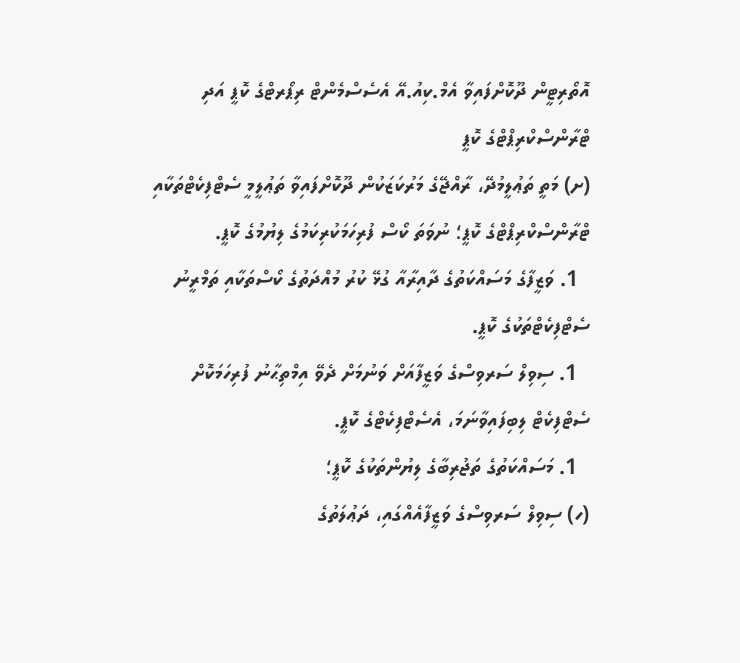އޮތޯރިޓީން ދޫކޮށްފައިވާ އެމް.ކިއު.އޭ އެސެސްމެންޓް ރިޕޯރޓްގެ ކޮޕީ އަދި ޓްރާންސްކްރިޕްޓްގެ ކޮޕީ
(ށ) މަތީ ތަޢުލީމުދޭ، ރާއްޖޭގެ މަރުކަޒަކުން ދޫކޮށްފައިވާ ތަޢުލީމީ ސެޓްފިކެޓްތަކާއި ޓްރާންސްކްރިޕްޓްގެ ކޮޕީ؛ ނުވަތަ ކޯސް ފުރިހަމަކުރިކަމުގެ ލިޔުމުގެ ކޮޕީ.
  1. ވަޒީފާގެ މަސައްކަތުގެ ދާއިރާއާ ގުޅޭ ކުރު މުއްދަތުގެ ކޯސްތަކާއި ތަމްރީނު ސެޓްފިކެޓްތަކުގެ ކޮޕީ.
  1. ސިވިލް ސަރވިސްގެ ވަޒީފާއަށް ވަނުމަށް ދެވޭ އިމްތިޙާނު ފުރިހަމަކޮށް ސެޓްފިކެޓް ލިބިފައިވާނަމަ، އެސެޓްފިކެޓްގެ ކޮޕީ.
  1. މަސައްކަތުގެ ތަޖުރިބާގެ ލިޔުންތަކުގެ ކޮޕީ؛
(ހ) ސިވިލް ސަރވިސްގެ ވަޒީފާއެއްގައި، ދަޢުލަތުގެ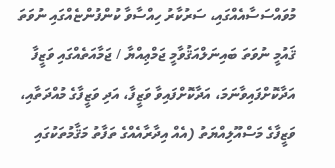މުވައްސަސާއެއްގައި، ސަރުކާރު ހިއްސާވާ ކުންފުންޏެއްގައި ނުވަތަ ޤައުމީ ނުވަތަ ބައިނަލްއަޤުވާމީ ޖަމްޢިއްޔާ / ޖަމާއަތެއްގައި ވަޒީފާ އަދާކޮށްފައިވާނަމަ، އަދާކޮށްފައިވާ ވަޒީފާ، އަދި ވަޒީފާގެ މުއްދަތާއި، ވަޒީފާގެ މަސްއޫލިއްޔަތު (އެއް އިދާރާއެއްގެ ތަފާތު މަޤާމުތަކުގައި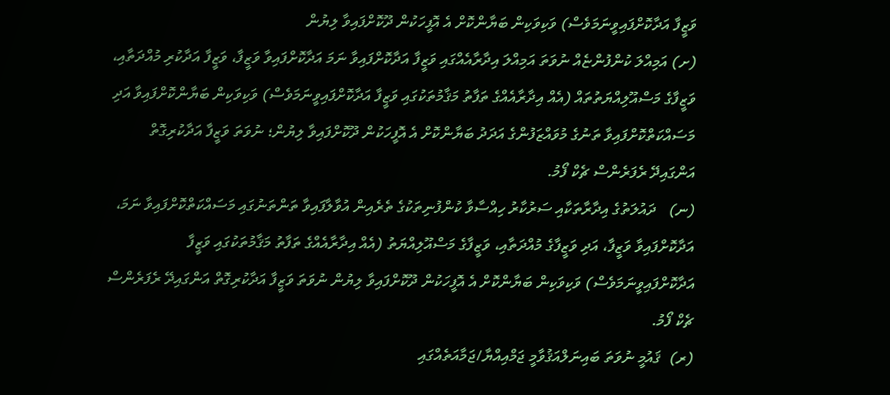ވަޒީފާ އަދާކޮށްފައިވީނަމަވެސް) ވަކިވަކިން ބަޔާންކޮށް އެ އޮފީހަކުން ދޫކޮށްފައިވާ ލިޔުން
(ށ) އަމިއްލަ ކުންފުންޏެއް ނުވަތަ އަމިއްލަ އިދާރާއެއްގައި ވަޒީފާ އަދާކޮށްފައިވާ ނަމަ އަދާކޮށްފައިވާ ވަޒީފާ، ވަޒީފާ އަދާކުރި މުއްދަތާއި، ވަޒީފާގެ މަސްއޫލިއްޔަތުތައް (އެއް އިދާރާއެއްގެ ތަފާތު މަޤާމުތަކުގައި ވަޒީފާ އަދާކޮށްފައިވީނަމަވެސް) ވަކިވަކިން ބަޔާންކޮށްފައިވާ އަދި މަސައްކަތްކޮށްފައިވާ ތަނުގެ މުވައްޒަފުންގެ އަދަދު ބަޔާންކޮށް އެ އޮފީހަކުން ދޫކޮށްފައިވާ ލިޔުން؛ ނުވަތަ ވަޒީފާ އަދާކުރިގޮތް އަންގައިދޭ ރެފަރެންސް ޗެކް ފޯމު.
(ނ)   ދައުލަތުގެ އިދާރާތަކާއި ސަރުކާރު ހިއްސާވާ ކުންފުނިތަކުގެ ތެރެއިން އުވާލާފައިވާ ތަންތަނުގައި މަސައްކަތްކޮށްފައިވާ ނަމަ،  އަދާކޮށްފައިވާ ވަޒީފާ، އަދި ވަޒީފާގެ މުއްދަތާއި، ވަޒީފާގެ މަސްއޫލިއްޔަތު (އެއް އިދާރާއެއްގެ ތަފާތު މަޤާމުތަކުގައި ވަޒީފާ އަދާކޮށްފައިވީނަމަވެސް) ވަކިވަކިން ބަޔާންކޮށް އެ އޮފީހަކުން ދޫކޮށްފައިވާ ލިޔުން ނުވަތަ ވަޒީފާ އަދާކުރިގޮތް އަންގައިދޭ ރެފަރެންސް ޗެކް ފޯމު.
(ރ)  ޤައުމީ ނުވަތަ ބައިނަލްއަޤުވާމީ ޖަމްއިއްޔާ/ޖަމާއަތެއްގައި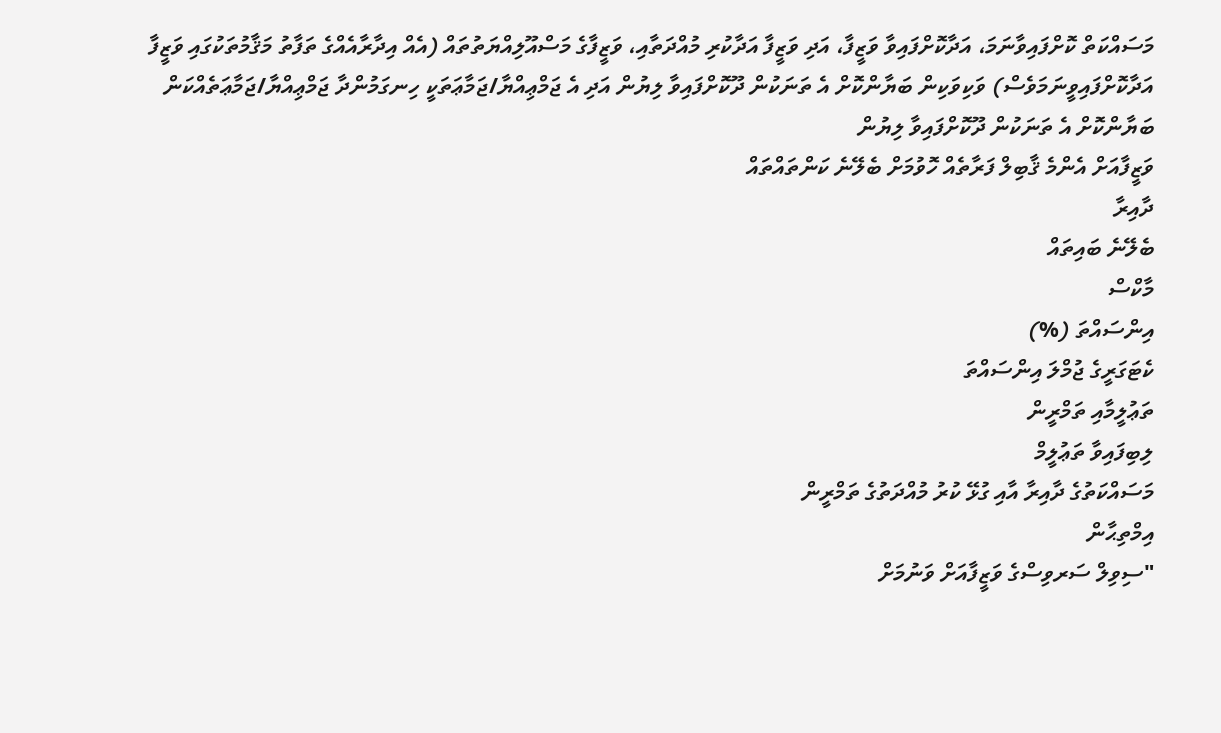މަސައްކަތް ކޮށްފައިވާނަމަ، އަދާކޮށްފައިވާ ވަޒީފާ، އަދި ވަޒީފާ އަދާކުރި މުއްދަތާއި، ވަޒީފާގެ މަސްއޫލިއްޔަތުތައް (އެއް އިދާރާއެއްގެ ތަފާތު މަޤާމުތަކުގައި ވަޒީފާ އަދާކޮށްފައިވީނަމަވެސް) ވަކިވަކިން ބަޔާންކޮށް އެ ތަނަކުން ދޫކޮށްފައިވާ ލިޔުން އަދި އެ ޖަމްޢިއްޔާ/ޖަމާޢަތަކީ ހިނގަމުންދާ ޖަމްޢިއްޔާ/ޖަމާޢަތެއްކަން ބަޔާންކޮށް އެ ތަނަކުން ދޫކޮށްފައިވާ ލިޔުން
ވަޒީފާއަށް އެންމެ ޤާބިލް ފަރާތެއް ހޮވުމަށް ބެލޭނެ ކަންތައްތައް
ދާއިރާ
ބެލޭނެ ބައިތައް
މާކްސް
އިންސައްތަ (%)
ކެޓަގަރީގެ ޖުމްލަ އިންސައްތަ
ތަޢުލީމާއި ތަމްރީން
ލިބިފައިވާ ތަޢުލީމް
މަސައްކަތުގެ ދާއިރާ އާއި ގުޅޭ ކުރު މުއްދަތުގެ ތަމްރީން
އިމްތިޙާން
"ސިވިލް ސަރވިސްގެ ވަޒީފާއަށް ވަނުމަށް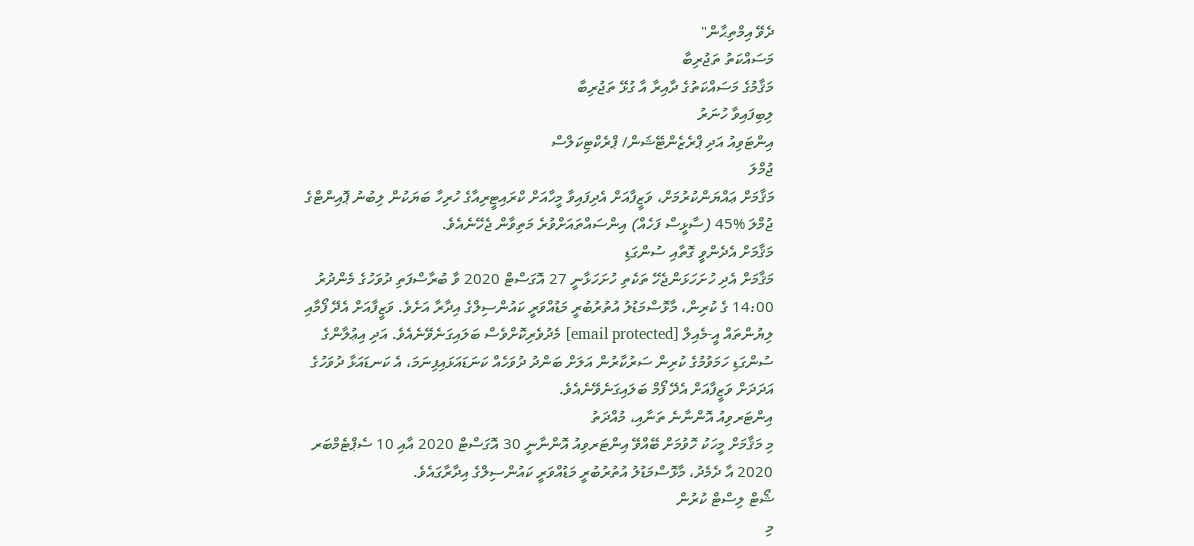ދެވޭ އިމްތިޙާން"
މަސައްކަތު ތަޖުރިބާ
މަޤާމުގެ މަސައްކަތުގެ ދާއިރާ އާ ގުޅޭ ތަޖުރިބާ
ލިބިފައިވާ ހުނަރު
އިންޓަވިއު އަދި ޕްރެޒެންޓޭޝަން/ ޕްރެކްޓިކަލްސް
ޖުމްލަ
މަޤާމަށް ޢައްޔަންކުރުމަށް، ވަޒީފާއަށް އެދިފައިވާ މީހާއަށް ކްރައިޓީރިއާގެ ހުރިހާ ބަޔަކުން ލިބުނު ޕޮއިންޓްގެ ޖުމްލަ %45 (ސާޅީސް ފަހެއް) އިންސައްތައަށްވުރެ މަތިވާން ޖެހޭނެއެވެ.
މަޤާމަށް އެދެންވީ ގޮތާއި ސުންގަޑި
މަޤާމަށް އެދި ހުށަހަޅަންޖެހޭ ތަކެތި ހުށަހަޅާނީ 27 އޮގަސްޓް 2020 ވާ ބުރާސްފަތި ދުވަހުގެ މެންދުރު 14:00 ގެ ކުރިން، މާޅޮސްމަޑުލު އުތުރުބުރީ މަޑުއްވަރީ ކައުންސިލްގެ އިދާރާ އަށެވެ. ވަޒީފާއަށް އެދޭ ފޯމާއި ލިޔުންތައް އީ-މެއިލް [email protected] މެދުވެރިކޮށްވެސް ބަލައިގަނެވޭނެއެވެ. އަދި އިޢުލާންގެ ސުންގަޑި ހަމަވުމުގެ ކުރިން ސަރުކާރުން އަލަށް ބަންދު ދުވަހެއް ކަނަޑައަޅައިފިނަމަ، އެ ކަނޑައަޅާ ދުވަހުގެ އަދަދަށް ވަޒީފާއަށް އެދޭ ފޯމް ބަލައިގަނެވޭނެއެވެ.
އިންޓަރވިއު އޮންނާނެ ތަނާއި، މުއްދަތު
މި މަޤާމަށް މީހަކު ހޮވުމަށް ބޭއްވޭ އިންޓަރވިއު އޮންނާނީ 30 އޮގަސްޓް 2020 އާއި 10 ސެޕްޓެމްބަރ 2020 އާ ދެމެދު، މާޅޮސްމަޑުލު އުތުރުބުރީ މަޑުއްވަރީ ކައުންސިލްގެ އިދާރާގައެވެ.
ޝޯޓް ލިސްޓް ކުރުން
މި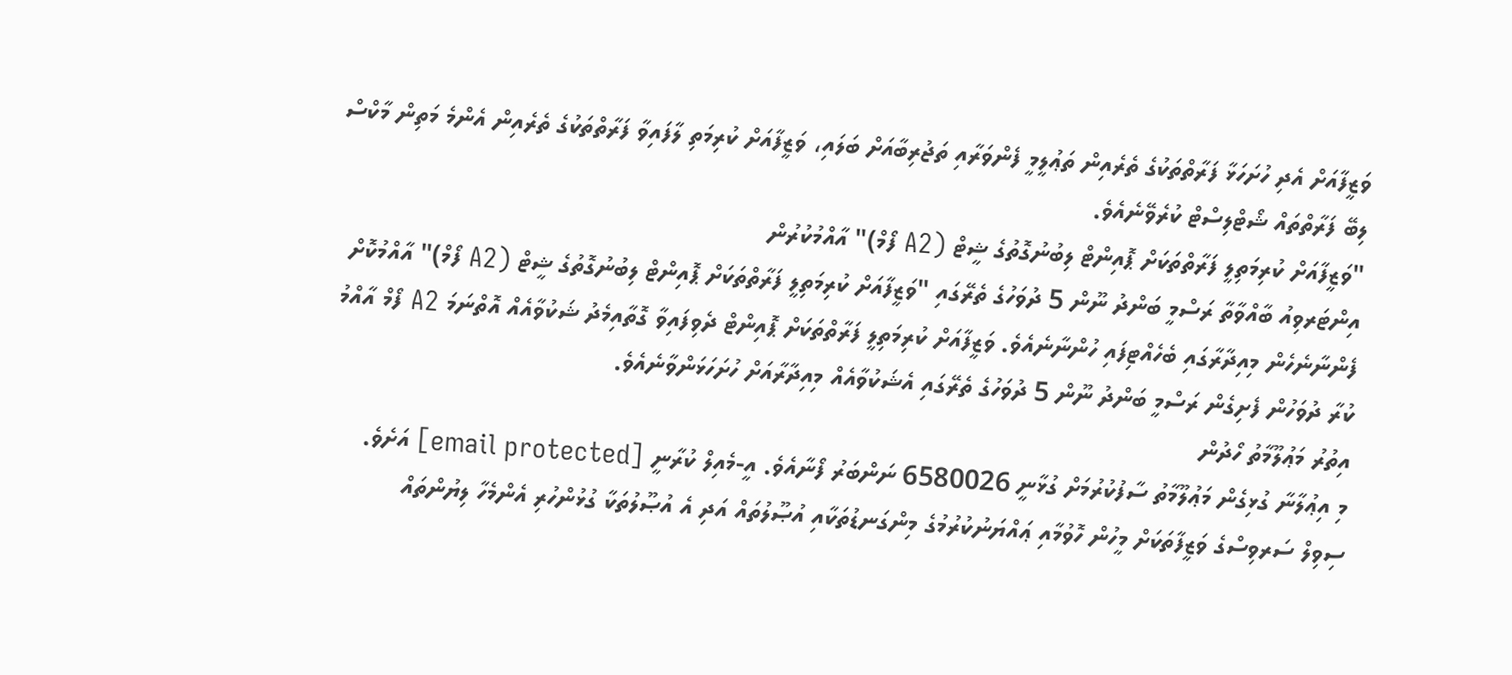ވަޒީފާއަށް އެދި ހުށަހަޅާ ފަރާތްތަކުގެ ތެރެއިން ތަޢުލީމީ ފެންވަރާއި ތަޖުރިބާއަށް ބަލައި، ވަޒީފާއަށް ކުރިމަތި ލާފައިވާ ފަރާތްތަކުގެ ތެރެއިން އެންމެ މަތިން މާކްސް ލިބޭ ފަރާތްތައް ޝޯޓްލިސްޓް ކުރެވޭނެއެވެ.
"ވަޒީފާއަށް ކުރިމަތިލީ ފަރާތްތަކަށް ޕޮއިންޓް ލިބުނުގޮތުގެ ޝީޓް (A2 ފޯމް)" އާއްމުކުރުން
އިންޓަރވިއު ބާއްވާތާ ރަސްމީ ބަންދު ނޫން 5 ދުވަހުގެ ތެރޭގައި "ވަޒީފާއަށް ކުރިމަތިލީ ފަރާތްތަކަށް ޕޮއިންޓް ލިބުނުގޮތުގެ ޝީޓް (A2 ފޯމް)" އާއްމުކޮށް ފެންނާނެހެން މިއިދާރާގައި ބެހެއްޓިފައި ހުންނާނެއެވެ. ވަޒީފާއަށް ކުރިމަތިލީ ފަރާތްތަކަށް ޕޮއިންޓް ދެވިފައިވާ ގޮތާއިމެދު ޝަކުވާއެއް އޮތްނަމަ A2 ފޯމް އާއްމު ކުރާ ދުވަހުން ފެށިގެން ރަސްމީ ބަންދު ނޫން 5 ދުވަހުގެ ތެރޭގައި އެޝަކުވާއެއް މިއިދާރާއަށް ހުށަހަޅަންވާނެއެވެ.
އިތުރު މަޢުލޫމާތު ހޯދުން
މި އިޢުލާނާ ގުޅިގެން މަޢުލޫމާތު ސާފުކުރުމަށް ގުޅާނީ 6580026 ނަންބަރު ފޯނާއެވެ. އީ-މެއިލް ކުރާނީ [email protected] އަށެވެ.
ސިވިލް ސަރވިސްގެ ވަޒީފާތަކަށް މީހުން ހޮވުމާއި ޢައްޔަނުކުރުމުގެ މިންގަނޑުތަކާއި އުޞޫލުތައް އަދި އެ އުޞޫލުތަކާ ގުޅުންހުރި އެންމެހާ ލިޔުންތައް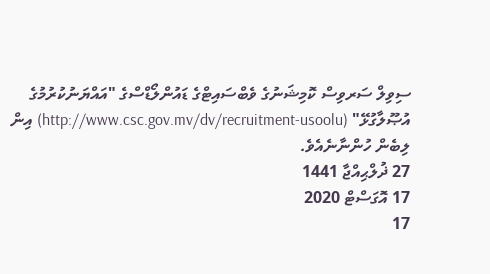ސިވިލް ސަރވިސް ކޮމިޝަނުގެ ވެބްސައިޓްގެ ޑައުންލޯޑްސްގެ "އައްޔަނުކުރުމުގެ އުޞޫލާގުޅޭ" (http://www.csc.gov.mv/dv/recruitment-usoolu) އިން ލިބެން ހުންނާނެއެވެ.
27 ޛުލްޙިއްޖާ 1441
17 އޮގަސްޓް 2020
17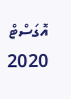އޮގަސްޓް 2020